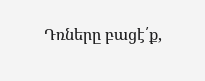Դռները բացէ՛ք,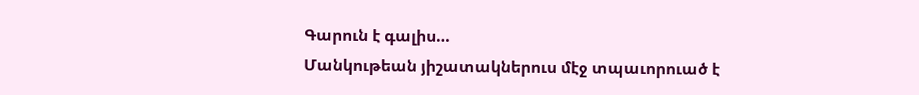Գարուն է գալիս…
Մանկութեան յիշատակներուս մէջ տպաւորուած է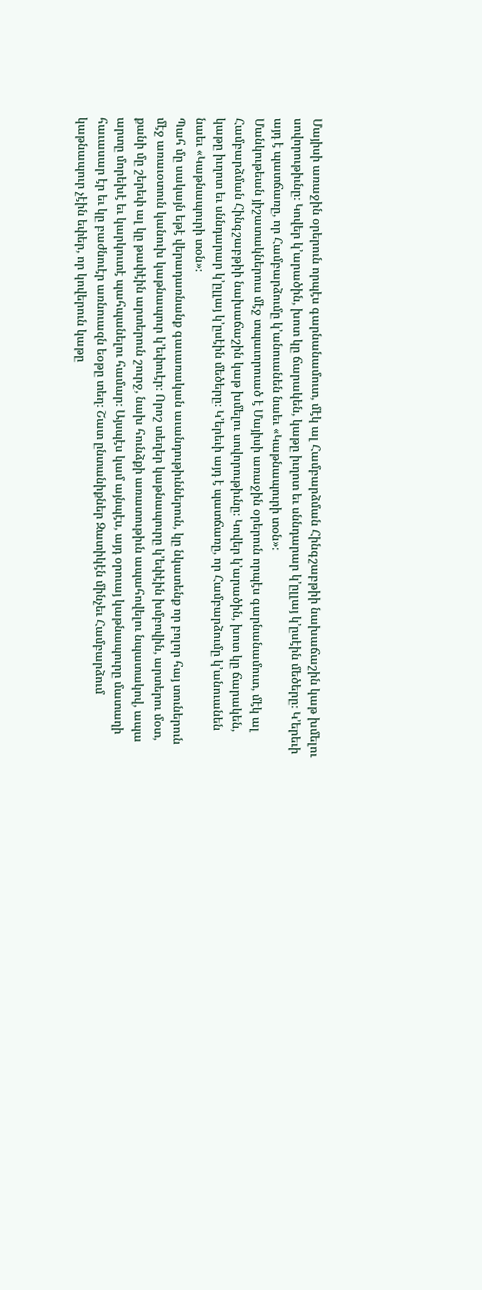Մայիսի առաջին օրերուն որպէս գարնանամուտ, մէկ ալ Համբարձման Հինգշաբթիի նախաճաշին կաթ խմելու սովորութիւնը։ Կովեր կ՚արածին, խոտ կը ճարակեն, կաթը իւղոտ եւ սննդարար կ՚ըլլայ կ՚ըսէին մեծերը։ Կ՚երեւի այդ է պատճառը, որ Համբարձումը կ՚անուանեն նաեւ «Կաթնապուրի տօն»։
Մանկութեան յիշատակներուս մէջ տպաւորուած է Մայիսի առաջին օրերուն որպէս գարնանամուտ, մէկ ալ Համբարձման Հինգշաբթիի նախաճաշին կաթ խմելու սովորութիւնը։ Կովեր կ՚արածին, խոտ կը ճարակեն, կաթը իւղոտ եւ սննդարար կ՚ըլլայ կ՚ըսէին մեծերը։ Կ՚երեւի այդ է պատճառը, որ Համբարձումը կ՚անուանեն նաեւ «Կաթնապուրի տօն»։
Պահ մը սակայն եթէ վերադառնանք գաւառական աւանդութիւններուն, կը նկատենք որ բոլոր հայ տուներուն մէջ առաւօտուն կանուխ կաթնապուր կ՚եփուէր։ Որոշ տեղեր կաթնապուրը կ՚եփէին խմբովին, արտերու մօտ, քանի մը շերեփ ալ կը թափէին արտերուն շուրջ, նախ հունձքի առատութիւն ապահովելու նպատակով, ապա արտը մորեխէ եւ կարկուտէ պահպանելու համար։ Այսպէս կամ այնպէս, այդ օրուայ կաթնապուրը մատաղի հաւասար էր եւ կը բաժնուէր առնուազն եօթը տեղ։ Շատ ընտանիքներ Զատիկէն մինչեւ Համբարձում կաթնապուր չէին եփեր, որ կովերուն կաթը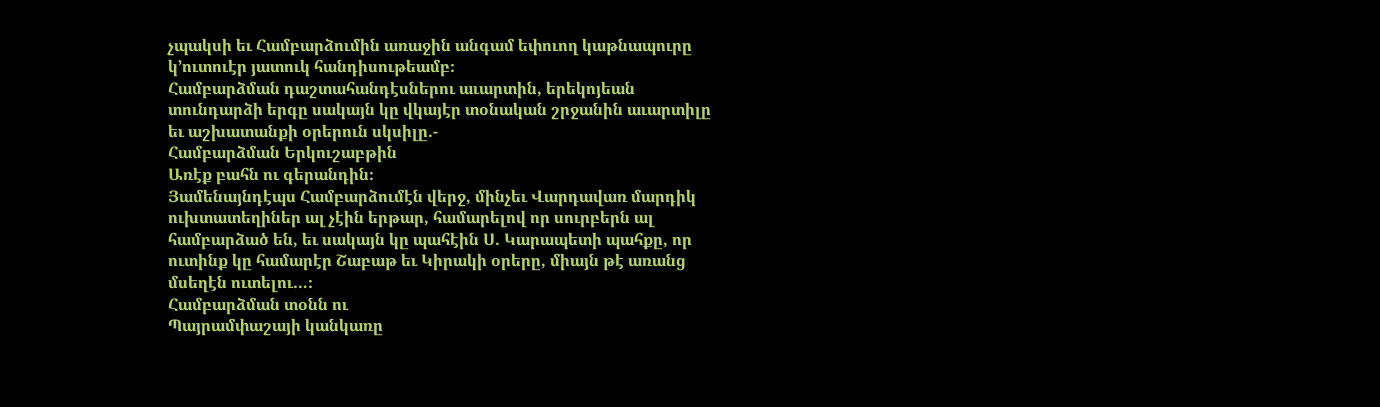չպակսի եւ Համբարձումին առաջին անգամ եփուող կաթնապուրը կ՚ուտուէր յատուկ հանդիսութեամբ։
Համբարձման դաշտահանդէսներու աւարտին, երեկոյեան տունդարձի երգը սակայն կը վկայէր տօնական շրջանին աւարտիլը եւ աշխատանքի օրերուն սկսիլը.-
Համբարձման Երկուշաբթին
Առէք բահն ու գերանդին։
Յամենայնդէպս Համբարձումէն վերջ, մինչեւ Վարդավառ մարդիկ ուխտատեղիներ ալ չէին երթար, համարելով որ սուրբերն ալ համբարձած են, եւ սակայն կը պահէին Ս. Կարապետի պահքը, որ ուտինք կը համարէր Շաբաթ եւ Կիրակի օրերը, միայն թէ առանց մսեղէն ուտելու…։
Համբարձման տօնն ու
Պայրամփաշայի կանկառը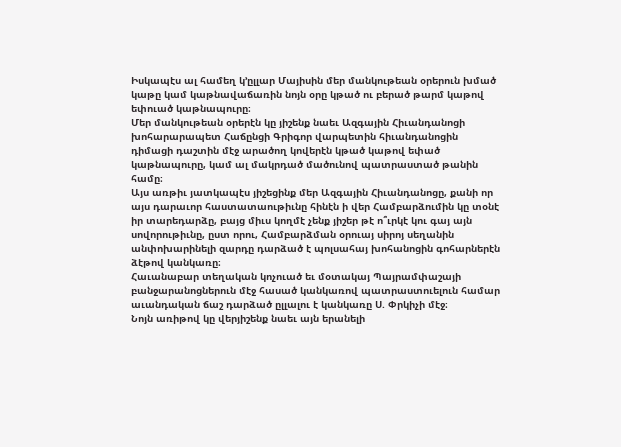Իսկապէս ալ համեղ կ՚ըլլար Մայիսին մեր մանկութեան օրերուն խմած կաթը կամ կաթնավաճառին նոյն օրը կթած ու բերած թարմ կաթով եփուած կաթնապուրը։
Մեր մանկութեան օրերէն կը յիշենք նաեւ Ազգային Հիւանդանոցի խոհարարապետ Հաճընցի Գրիգոր վարպետին հիւանդանոցին դիմացի դաշտին մէջ արածող կովերէն կթած կաթով եփած կաթնապուրը, կամ ալ մակրդած մածունով պատրաստած թանին համը։
Այս առթիւ յատկապէս յիշեցինք մեր Ազգային Հիւանդանոցը, քանի որ այս դարաւոր հաստատաութիւնը հինէն ի վեր Համբարձումին կը տօնէ իր տարեդարձը, բայց միւս կողմէ չենք յիշեր թէ ո՞ւրկէ կու գայ այն սովորութիւնը, ըստ որու, Համբարձման օրուայ սիրոյ սեղանին անփոխարինելի զարդը դարձած է պոլսահայ խոհանոցին գոհարներէն ձէթով կանկառը։
Հաւանաբար տեղական կոչուած եւ մօտակայ Պայրամփաշայի բանջարանոցներուն մէջ հասած կանկառով պատրաստուելուն համար աւանդական ճաշ դարձած ըլլալու է կանկառը Ս. Փրկիչի մէջ։
Նոյն առիթով կը վերյիշենք նաեւ այն երանելի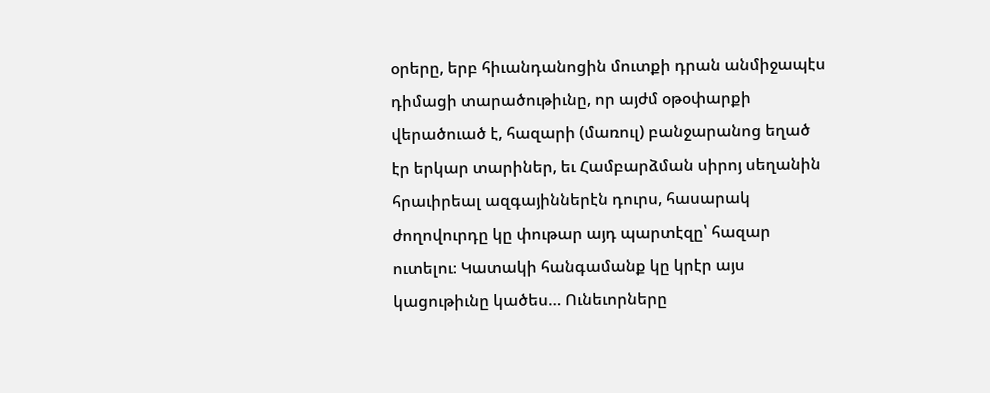օրերը, երբ հիւանդանոցին մուտքի դրան անմիջապէս դիմացի տարածութիւնը, որ այժմ օթօփարքի վերածուած է, հազարի (մառուլ) բանջարանոց եղած էր երկար տարիներ, եւ Համբարձման սիրոյ սեղանին հրաւիրեալ ազգայիններէն դուրս, հասարակ ժողովուրդը կը փութար այդ պարտէզը՝ հազար ուտելու։ Կատակի հանգամանք կը կրէր այս կացութիւնը կածես… Ունեւորները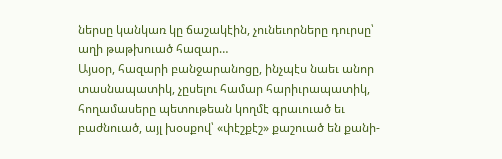ներսը կանկառ կը ճաշակէին, չունեւորները դուրսը՝ աղի թաթխուած հազար…
Այսօր, հազարի բանջարանոցը, ինչպէս նաեւ անոր տասնապատիկ, չըսելու համար հարիւրապատիկ, հողամասերը պետութեան կողմէ գրաւուած եւ բաժնուած, այլ խօսքով՝ «փէշքէշ» քաշուած են քանի-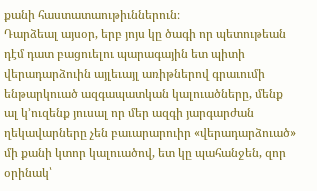քանի հաստատաութիւններուն։
Դարձեալ այսօր, երբ յոյս կը ծագի որ պետութեան դէմ դատ բացուելու պարագային ետ պիտի վերադարձուին այլեւայլ առիթներով գրաւումի ենթարկուած ազգապատկան կալուածները, մենք ալ կ՚ուզենք յուսալ որ մեր ազգի յարգարժան ղեկավարները չեն բաւարարուիր «վերադարձուած» մի քանի կտոր կալուածով, ետ կը պահանջեն, զոր օրինակ՝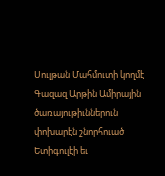Սուլթան Մահմուտի կողմէ Գազազ Արթին Ամիրային ծառայութիւններուն փոխարէն շնորհուած Ետիգուլէի եւ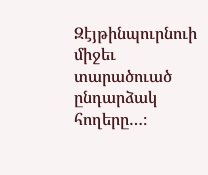Զէյթինպուրնուի միջեւ տարածուած ընդարձակ հողերը…։